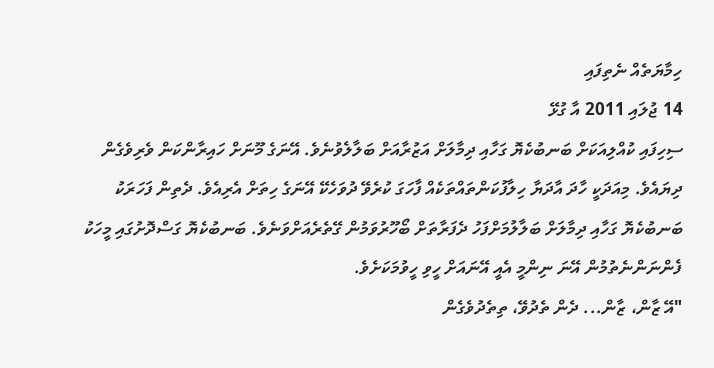ހިމާޔަތެއް ނެތިފައި
14 ޖުލައި 2011 އާ ގުޅޭ
ސިހިފައި ކުއްލިއަކަށް ބަނބުކެޔޮ ގަހާއި ދިމާލަށް އަޒުރާއަށް ބަލާލެވުނެވެ. އޭނަގެ މޫނަށް ހައިރާންކަން ވެރިވެގެން ދިޔައެވެ. މިއަދަކީ ހާދަ އާދަޔާ ހިލާފުކަންތައްތަކެއް ފާހަގަ ކުރެވޭ ދުވަހެކޭ އޭނަގެ ހިތަށް އެރިއެވެ. ދެތިން ފަހަރަކު ބަނބުކެޔޮ ގަހާއި ދިމާލަށް ބަލާލުމަށްފަހު ދެފަރާތަށް ބޯހޫރުވަމުން ގޭތެރެއަށްވަނެވެ. ބަނބުކެޔޮ ގަސްދޮށުގައި މީހަކު ފެންނަންނެތުމުން އޭނަ ނިންމީ އެއީ އޭނައަށް ހީވި ހީވުމަކަށެވެ.
"އޭ ޒާން، ޒާން... ދެން ތެދުވޭ، ތިތެދުވެގެން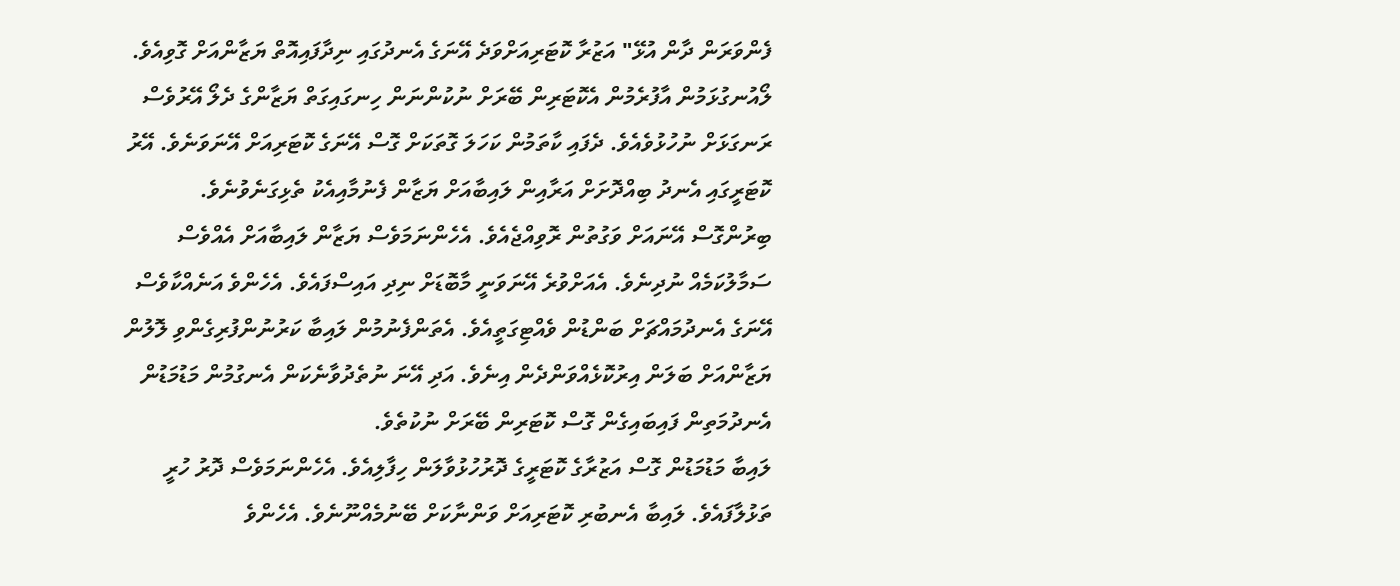ފެންވަރަން ދާން އުޅޭ" އަޒުރާ ކޮޓަރިއަށްވަދެ އޭނަގެ އެނދުގައި ނިދާފައިއޮތް ޔަޒާންއަށް ގޮވިއެވެ.
ލޯއުނގުޅަމުން އާފުރެމުން އެކޮޓަރިން ބޭރަށް ނުކުންނަން ހިނގައިގަތް ޔަޒާންގެ ދެލޯ އޭރުވެސް ރަނގަޅަށް ނުހުޅުވެއެވެ. ދެފައި ކާތަމުން ކަހަލަ ގޮތަކަށް ގޮސް އޭނަގެ ކޮޓަރިއަށް އޭނަވަނެވެ. އޭރު ކޮޓަރީގައި އެނދު ބިއްދޮށަށް އަރާއިން ލައިބާއަށް ޔަޒާން ފެނުމާއިއެކު ތެޅިގަނެވުނެވެ. ބިރުންގޮސް އޭނައަށް ވަގުތުން ރޮވިއްޖެއެވެ. އެހެންނަމަވެސް ޔަޒާން ލައިބާއަށް އެއްވެސް ސަމާލުކަމެއް ނުދިނެވެ. އެއަށްވުރެ އޭނަވަނީ މާބޮޑަށް ނިދި އައިސްފައެވެ. އެހެންވެ އަނެއްކާވެސް އޭނަގެ އެނދުމައްޗަށް ބަންޑުން ވެއްޓިގަތީއެވެ. އެތަންފެނުމުން ލައިބާ ކަރުނުންފުރިގެންވި ލޮލުން ޔަޒާންއަށް ބަލަން އިރުކޮޅެއްވަންދެން އިނެވެ. އަދި އޭނަ ނުތެދުވާނެކަން އެނގުމުން މަޑުމަޑުން އެނދުމަތިން ފައިބައިގެން ގޮސް ކޮޓަރިން ބޭރަށް ނުކުތެވެ.
ލައިބާ މަޑުމަޑުން ގޮސް އަޒުރާގެ ކޮޓަރީގެ ދޮރުހުޅުވާލަން ހިފާލިއެވެ. އެހެންނަމަވެސް ދޮރު ހުރީ ތަޅުލާފައެވެ. ލައިބާ އެނބުރި ކޮޓަރިއަށް ވަންނާކަށް ބޭނުމެއްނޫނެވެ. އެހެންވެ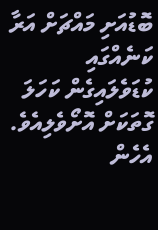ބޮޑުއަށި މައްޗަށް އަރާ ކަނެއްގައި ކުޑަވެލައިގެން ކަހަލަ ގޮތަކަށް އޮށޯވެލިއެވެ. އެހެން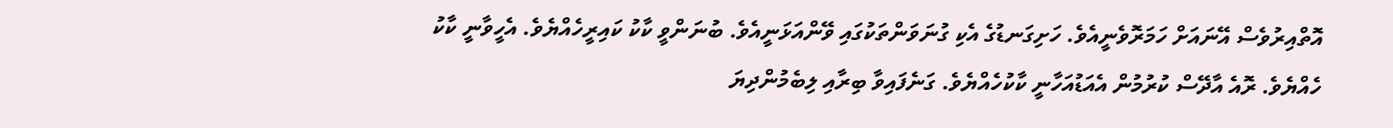އޮތްއިރުވެސް އޭނައަށް ހަމަރޮވެނީއެވެ. ހަށިގަނޑުގެ އެކި ގުނަވަންތަކުގައި ވޭންއަޅަނީއެވެ. ބުނަންވީ ކާކު ކައިރީހެއްޔެވެ. އެހީވާނީ ކާކު ހެއްޔެވެ. ރޮއެ އާދޭސް ކުރުމުން އެއަޑުއަހާނީ ކާކުހެއްޔެވެ. ގަނެފައިވާ ބިރާއި ލިބެމުންދިޔަ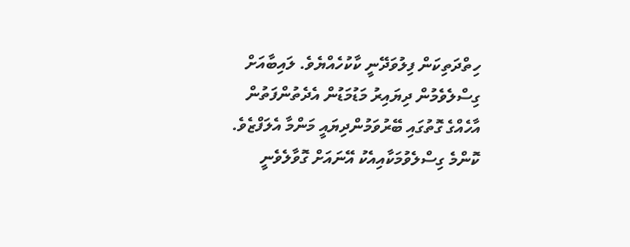ހިތްދަތިކަން ފިލުވަދޭނީ ކާކުހެއްޔެވެ. ލައިބާއަށް ގިސްލެވެމުން ދިޔައިރު މަޑުމަޑުން އެދެތުންފަތުން އާހެއްގެ ގޮތުގައި ބޭރުވަމުންދިޔައީ މަންމާ އެލަފްޒެވެ. ކޮންމެ ގިސްލެވުމަކާއިއެކު އޭނައަށް ގޮވާލެވެނީ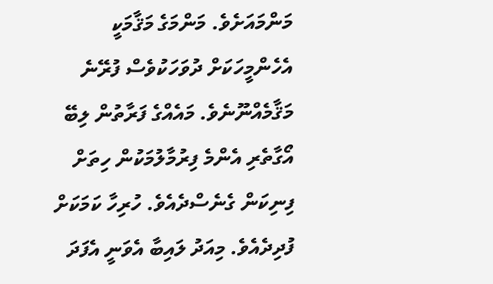މަންމައަށެވެ. މަންމަގެ މަޤާމަކީ އެހެންމީހަކަށް ދުވަހަކުވެސް ފުރޭނެ މަޤާމެއްނޫނެވެ. މައެއްގެ ފަރާތުން ލިބޭ އޯގާތެރި އެންމެ ފިރުމާލުމަކުން ހިތަށް ފިނިކަން ގެނެސްދެއެވެ. ހުރިހާ ކަމަކަށް ފުދިދެއެވެ. މިއަދު ލައިބާ އެވަނީ އެފަދަ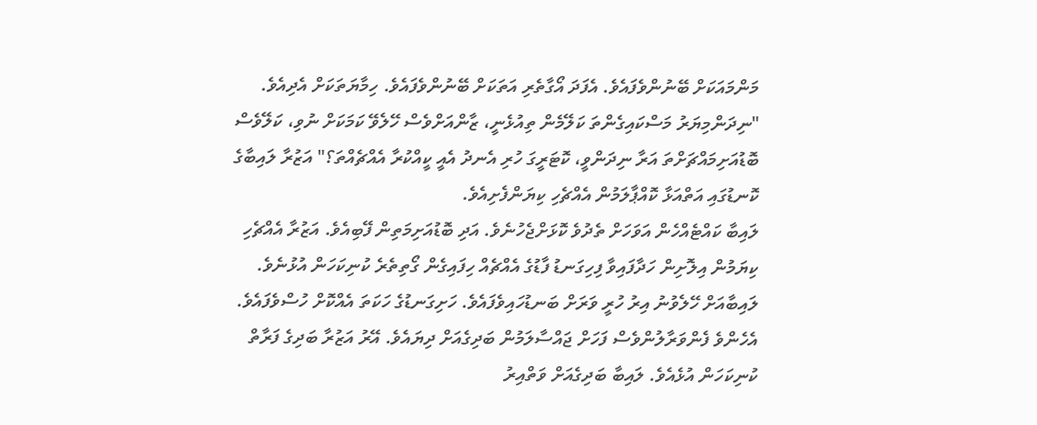މަންމައަކަށް ބޭނުންވެފައެވެ. އެފަދަ އޯގާތެރި އަތަކަށް ބޭނުންވެފައެވެ. ހިމާޔަތަކަށް އެދިއެވެ.
"ނިދަންމިޔަރު މަސްކައިގެންތަ ކަލޭމެން ތިއުޅެނީ، ޒާންއަށްވެސް ހޭލެވޭ ކަމަކަށް ނުވި، ކަލޭވެސް ބޮޑުއަށިމައްޗަށްތަ އަރާ ނިދަންވީ، ކޮޓަރީގަ ހުރި އެނދު އެއީ ކީއްކުރާ އެއްޗެއްތަ؟" އަޒުރާ ލައިބާގެ ކޮނޑުގައި އަތްއަޅާ ކޮއްޕާލަމުން އެއްޗެހި ކިޔަންފެށިއެވެ.
ލައިބާ ކައްޓެއްހެން އަވަހަށް ތެދުވެ ކޮޅަށްޖެހުނެވެ. އަދި ބޮޑުއަށިމަތިން ފޭބިއެވެ. އަޒުރާ އެއްޗެހި ކިޔަމުން އިލޮށިން ހަދާފައިވާ ފިހިގަނޑު ފާޑުގެ އެއްޗެއް ހިފައިގެން ގޯތިތެރެ ކުނިކަހަން އުޅުނެވެ. ލައިބާއަށް ހޭލެވުނު އިރު ހުރީ ވަރަށް ބަނޑުހައިވެފައެވެ. ހަށިގަނޑުގެ ހަކަތަ އެއްކޮށް ހުސްވެފައެވެ. އެހެންވެ ފެންވަރާލުންވެސް ފަހަށް ޖައްސާލަމުން ބަދިގެއަށް ދިޔައެވެ. އޭރު އަޒުރާ ބަދިގެ ފަރާތް ކުނިކަހަން އުޅެއެވެ. ލައިބާ ބަދިގެއަށް ވަތްއިރު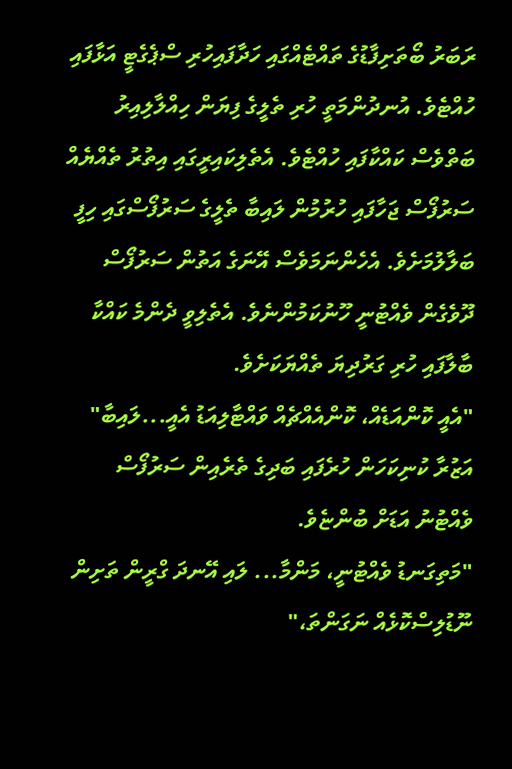ރަބަރު ބޯތަށިފާޑުގެ ތައްޓެއްގައި ހަދާފައިހުރި ސްޕެގެޓީ އަޅާފައި ހުއްޓެވެ. އުނދުންމަތީ ހުރި ތެލީގެ ފިޔަން ހިއްލާލިއިރު ބަތްވެސް ކައްކާފައި ހުއްޓެވެ. އެތެލިކައިރީގައި އިތުރު ތެއްޔެއް ސަރުފޯސް ޖަހާފައި ހުރުމުން ލައިބާ ތެލީގެ ސަރުފޯސްގައި ހިފީ ބަލާލުމަށެވެ. އެހެންނަމަވެސް އޭނަގެ އަތުން ސަރުފޯސް ދޫވެގެން ވެއްޓުނީ ހޫނުކަމުންނެވެ. އެތެލިވީ ދެންމެ ކައްކާ ބާލާފައި ހުރި ގަރުދިޔަ ތެއްޔަކަށެވެ.
"އެއީ ކޮންއަޑެއް، ކޮންއެއްޗެއް ވައްޓާލިއަޑު އެއީ...ލައިބާ" އަޒުރާ ކުނިކަހަން ހުރެފައި ބަދިގެ ތެރެއިން ސަރުފޯސް ވެއްޓުނު އަޑަށް ބުންޏެވެ.
"މަތިގަނޑު ވެއްޓުނީ، މަންމާ... ލައި އޭނދަ ގްރީން ތަށިން ނޫޑުލިސްކޮޅެއް ނަގަންތަ،"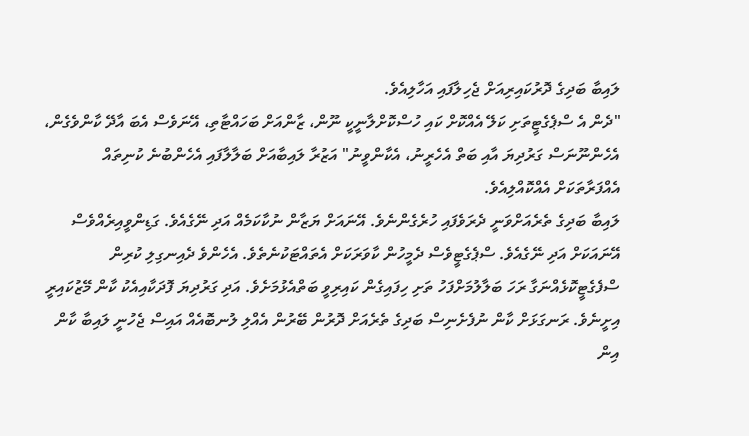ލައިބާ ބަދިގެ ދޮރުކައިރިއަށް ޖެހިލާފައި އަހާލިއެވެ.
"ދެން އެ ސްޕެގެޓީތަށި ކަލޭ އެއްކޮށް ކައި ހުސްކޮށްލާނީކީ ނޫން، ޒާންއަށް ބަހައްޓާތި، އޭނަވެސް އެބަ އާދޭ ކާންވެގެން، އެހެންނޫނަސް ގަރުދިޔަ އާއި ބަތް އެހެރީނު، އެކާންވީނު" އަޒުރާ ލައިބާއަށް ބަލާލާފައި އެހެންބުނެ ކުނިތައް އެއްފަރާތަކަށް އެއްކޮއްލިއެވެ.
ލައިބާ ބަދިގެ ތެރެއަށްވަނީ ދެރަވެފައި ހުރެގެންނެވެ. އޭނައަށް ޔަޒާން ނުކާކަމެއް އަދި ނޭގެއެވެ. ގަޑިންވީއިރެއްވެސް އޭނައަކަށް އަދި ނޭގެއެވެ. ސްޕެގެޓީވެސް ދެމީހުން ކާވަރަކަށް އެތައްޓަކުނެތެވެ. އެހެންވެ ދެއިނގިލި ކުރިން ސްފެގެޓީކޮޅެއްނަގާ ރަހަ ބަލާލުމަށްފަހު ތަށި ހިފައިގެން ކައިރިވީ ބަތްއެޅުމަށެވެ. އަދި ގަރުދިޔަ ފޮދަކާއިއެކު ކާން މޭޒުކައިރީ އިށީނެވެ. ރަނގަޅަށް ކާން ނުފެށެނިސް ބަދިގެ ތެރެއަށް ދޮރުން ބޭރުން އެއްލި ލުނބޮއެއް އައިސް ޖެހުނީ ލައިބާ ކާން އިން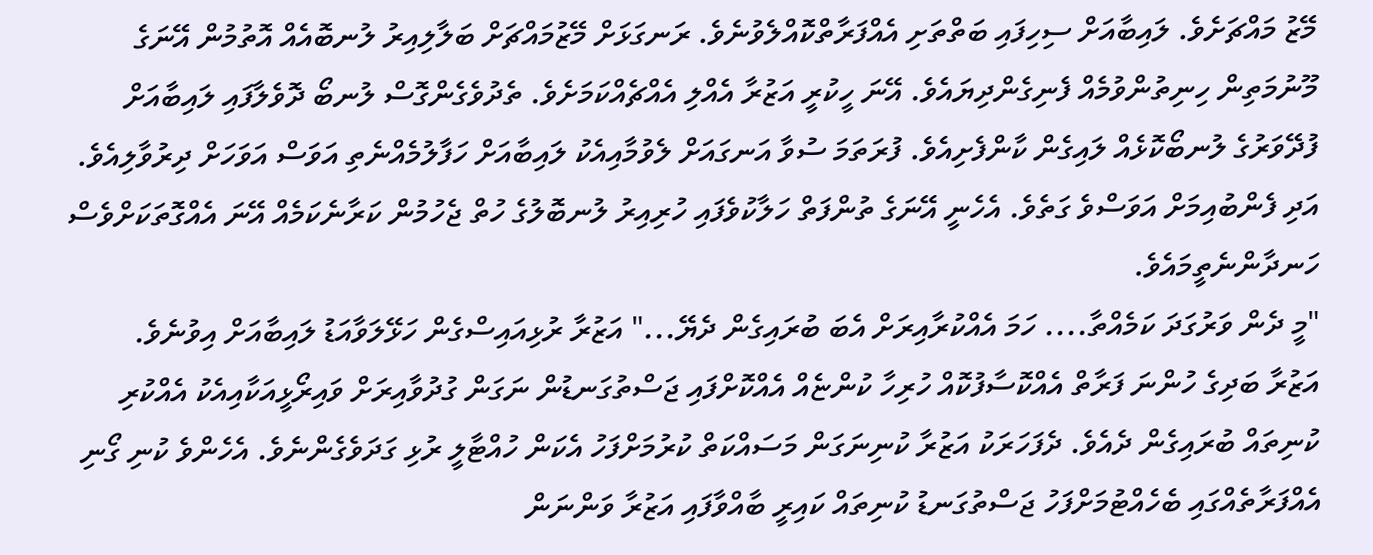މޭޒު މައްޗަށެވެ. ލައިބާއަށް ސިހިފައި ބަތްތަށި އެއްފަރާތްކޮއްލެވުނެވެ. ރަނގަޅަށް މޭޒުމައްޗަށް ބަލާލިއިރު ލުނބޮއެއް އޮތުމުން އޭނަގެ މޫނުމަތިން ހިނިތުންވުމެއް ފެނިގެންދިޔައެވެ. އޭނަ ހީކުރީ އަޒުރާ އެއްލި އެއްޗެއްކަމަށެވެ. ތެދުވެގެންގޮސް ލުނބޯ ދޮވެލާފައި ލައިބާއަށް ފުދޭވަރުގެ ލުނބޯކޮޅެއް ލައިގެން ކާންފެށިއެވެ. ފުރަތަމަ ސުވާ އަނގައަށް ލެވުމާއިއެކު ލައިބާއަށް ހަފާލުމެއްނެތި އަވަސް އަވަހަށް ދިރުވާލިއެވެ. އަދި ފެންބުއިމަށް އަވަސްވެ ގަތެވެ. އެހެނީ އޭނަގެ ތުންފަތް ހަލާކުވެފައި ހުރިއިރު ލުނބޮލުގެ ހުތް ޖެހުމުން ކަރާނެކަމެއް އޭނަ އެއްގޮތަކަށްވެސް ހަނދާންނެތީމައެވެ.
"މީ ދެން ވަރުގަދަ ކަމެއްތާ.... ހަމަ އެއްކުރާއިރަށް އެބަ ބުރައިގެން ދެޔޭ..." އަޒުރާ ރުޅިއައިސްގެން ހަޅޭލަވާއަޑު ލައިބާއަށް އިވުނެވެ.
އަޒުރާ ބަދިގެ ހުންނަ ފަރާތް އެއްކޮސާފުކޮއް ހުރިހާ ކުންޏެއް އެއްކޮށްފައި ޖަސްތުގަނޑުން ނަގަން ގުދުވާއިރަށް ވައިރޯޅީއަކާއިއެކު އެއްކުރި ކުނިތައް ބުރައިގެން ދެއެވެ. ދެފަހަރަކު އަޒުރާ ކުނިނަގަން މަސައްކަތް ކުރުމަށްފަހު އެކަން ހުއްޓާލީ ރުޅި ގަދަވެގެންނެވެ. އެހެންވެ ކުނި ގޯނި އެއްފަރާތެއްގައި ބެހެއްޓުމަށްފަހު ޖަސްތުގަނޑު ކުނިތައް ކައިރީ ބާއްވާފައި އަޒުރާ ވަންނަން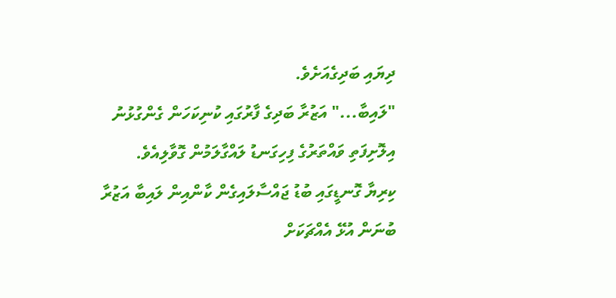ދިޔައި ބަދިގެއަށެވެ.
"ލައިބާ..." އަޒުރާ ބަދިގެ ފާރުގައި ކުނިކަހަން ގެންގުޅުނު އިލޮށިފަތި ވައްތަރުގެ ފިހިގަނޑު ލައްގާލަމުން ގޮވާލިއެވެ.
ކިރިޔާ ގޮނޑީގައި ބުޑު ޖައްސާލައިގެން ކާންއިން ލައިބާ އަޒުރާ ބުނަން އުޅޭ އެއްޗަކަށް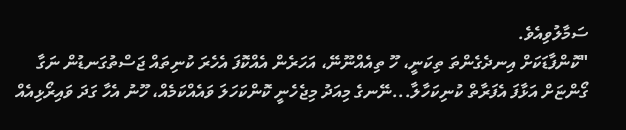ސަމާލުވިއެވެ.
"ކޮންފާޑަކަށް އިނދެގެންތަ ތިކަނީ، ހޫ ތިއެއްނޫނޭ، އަހަރެން އެއްކޮފަ އެހެރަ ކުނިތައް ޖަސްތުގަނޑުން ނަގާ ގޯންޏަށް އަޅާފަ އެފަރާތް ކުނިކަހާލާ...ނޭނގެ މިއަދު މިޖެހެނީ ކޮންކަހަލަ ވައެއްކަމެއް، ހޫނު އެހާ ގަދަ ވައިރޯޅިއެއް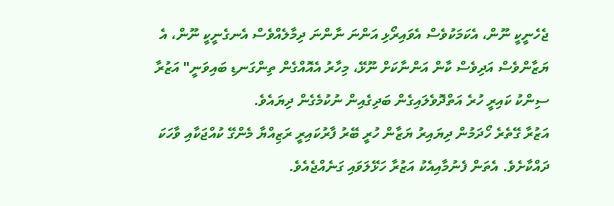ޖެހެނީކީ ނޫން، އެކަމަކުވެސް އެވައިރޯޅި އަންނަ ނާންނަ ދިމާލެއްވެސް އެނގެނީކީ ނޫން، އެ ޔަޒާންވެސް އަދިވެސް ކާން އަންނާކަށް ނޫޅޭ، މިހާރު އެއޮއްގެން ތިންގަނޑި ބައިވަނީ" އަޒުރާ ސިންކު ކައިރީ ހުރެ އަތްދޮވެލައިގެން ބަދިގެއިން ނުކުމެގެން ދިޔައެވެ.
އަޒުރާ ގޭތެރެ ހޯދަމުން ދިޔައިރު ޔަޒާން ހުރީ ބޭރު ފާރުކައިރީ ރަޒިއްޔާ މެންގޭ ކުއްޖަކާއި ވާހަކަ ދައްކާށެވެ. އެތަން ފެނުމާއިއެކު އަޒުރާ ހަޅޭލަވައި ގަނެއްޖެއެވެ.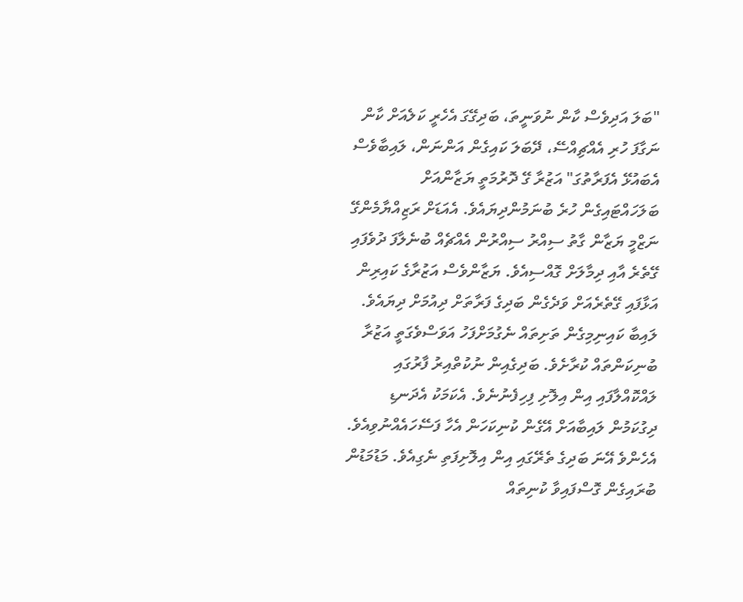"ބަލަ އަދިވެސް ކާން ނުވަނީތަ، ބަދިގޭގަ އެހެރީ ކަލެއަށް ކާން ނަގާފަ ހުރި އެއްޗިއްސޭ، ދޭބަލަ ކައިގެން އަންނަން، ލައިބާވެސް އެބައުޅޭ އެފަރާތުގަ" އަޒުރާ ގޭ ދޮރުމަތީ ޔަޒާންއަށް ބަލަހައްޓައިގެން ހުރެ ބުނަމުންދިޔައެވެ. އެއަޑަށް ރަޒިއްޔާމެންގޭ ނަޒްމީ ޔަޒާން ގާތު ސިއްރު ސިއްރުން އެއްޗެއް ބުނެލާފަ ދުވެފައި ގޭތެރެ އާއި ދިމާލަށް ގޮއްސިއެވެ. ޔަޒާންވެސް އަޒުރާގެ ކައިރިން އަޅާފައި ގޭތެރެއަށް ވަދެގެން ބަދިގެ ފަރާތަށް ދިއުމަށް ދިޔައެވެ.
ލައިބާ ކައިނިމިގެން ތަށިތައް ނެގުމަށްފަހު އަވަސްވެގަތީ އަޒުރާ ބުނިކަންތައް ކުރާށެވެ. ބަދިގެއިން ނުކުތްއިރު ފާރުގައި ލައްކޮއްލާފައި އިން އިލޮށި ފިހިފެނުނެވެ. އެކަމަކު އެދަނޑި ދިގުކަމުން ލައިބާއަށް އޭގެން ކުނިކަހަން އެހާ ފަސޭހައެއްނުވިއެވެ. އެހެންވެ އޭނަ ބަދިގެ ތެރޭގައި އިން އިލޮށިފަތި ނެގިއެވެ. މަޑުމަޑުން ބުރައިގެން ގޮސްފައިވާ ކުނިތައް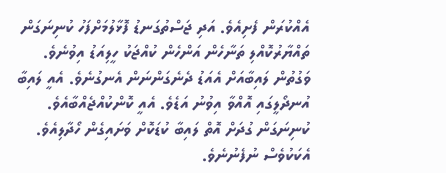އެއްކުރަން ފެށިއެވެ. އަދި ޖަސްތުގަނޑު ފޮޅާލުމަށްފަހު ކުނިނަގަން ތައްޔާރުކޮއްލި ތަނާހެން އަންހެން ކުއްޖަކު ހީލިއަޑު އިވުނެވެ. ވަގުތުން ލައިބާއަށް އެއަޑު ދެނެގަންނަން އެނގުނެވެ. އެއީ ލައިބާ އުނދޯލީގައި އޮއްވާ އިވުނު އަޑެވެ. އެއީ ކޮންކުއްޖެއްބާއެވެ. ކުނިނަގަން ގުދަށް އޮތް ލައިބާ ކުޑަކޮށް ވަށައިގެން ހޯދާލިއެވެ. އެކަކުވެސް ނުފެނުނެވެ.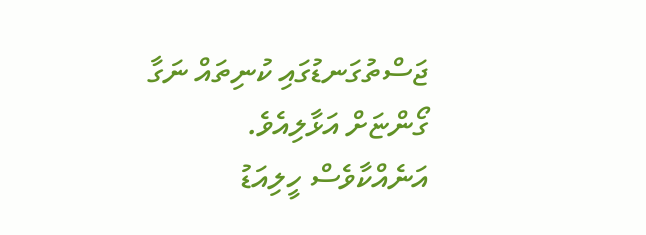ޖަސްތުގަނޑުގައި ކުނިތައް ނަގާ ގޯންޏަށް އަޅާލިއެވެ. އަނެއްކާވެސް ހީލިއަޑު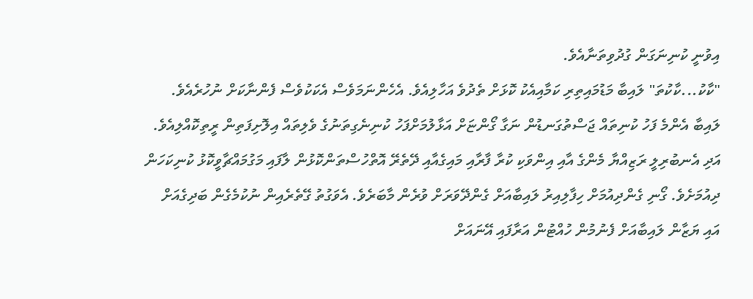އިވުނީ ކުނިނަގަން ގުދުވިތަނާއެވެ.
"ކާކު...ކާކުތަ" ލައިބާ މަޑުމައިތިރި ކަމާއިއެކު ކޮޅަށް ތެދުވެ އަހާލިއެވެ. އެހެންނަމަވެސް އެކަކުވެސް ފެންނާކަށް ނުހުރެއެވެ. ލައިބާ އެންމެ ފަހު ކުނިތައް ޖަސްތުގަނޑުން ނަގާ ގޯންޏަށް އަޅާލުމަށްފަހު ކުނިނެގިތަނުގެ ވެލިތައް އިލޮށިފަތިން ރީތިކޮއްލިއެވެ. އަދި އެނބުރިލީ ރަޒިއްޔާ މެންގެ އާއި އިންވަކި ކުރާ ފާރާއި މައިގެއާއި ދޭތެރޭ އޮތްހުސްތަންކޮޅުން ލާފައި މަގުމައްޗާވީކޮޅު ކުނިކަހަން ދިއުމަށެވެ. ގޯނި ގެންދިއުމަށް ހިފާލިއިރު ލައިބާއަށް ގެންދޭވަރަށް ވުރެން މާބަރެވެ. އެވަގުތު ގޭތެރެއިން ނުކުމެގެން ބަދިގެއަށް އައި ޔަޒާން ލައިބާއަށް ފެނުމުން ހުއްޓުން އަރާފައި އޭނައަށް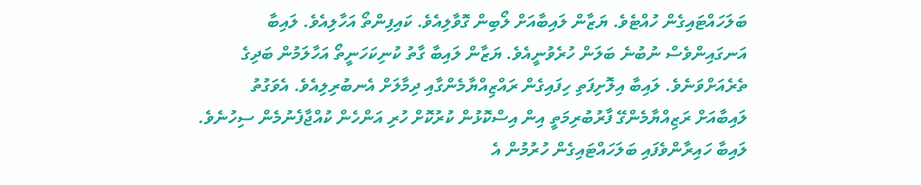ބަލަހައްޓައިގެން ހުއްޓެވެ. ޔަޒާން ލައިބާއަށް ލޯބިން ގޮވާލިއެވެ. ކައިފިންތޯ އަހާލިއެވެ. ލައިބާ އަނގައިންވެސް ނުބުނެ ބަލަން ހުރެވުނީއެވެ. ޔަޒާން ލައިބާ ގާތު ކުނިކަހަނީތޯ އަހާލަމުން ބަދިގެ ތެރެއަށްވަނެވެ. ލައިބާ އިލޮށިފަތި ހިފައިގެން ރައްޒިއްޔާމެންގާއި ދިމާލަށް އެނބުރިލިއެވެ. އެވަގުތު ލައިބާއަށް ރަޒިއްޔާމެންގޭ ފާރުބުރިމަތީ އިން އިސްކޮޅުން ކުރުކޮށް ހުރި އަންހެން ކުއްޖާފެނުމެން ސިހުނެވެ. ލައިބާ ހައިރާންވެފައި ބަލަހައްޓައިގެން ހުރުމުން އެ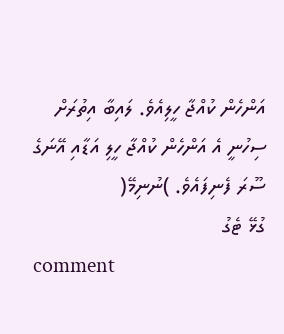އަންހެން ކުއްޖާ ހީލިއެވެ. ލައިބާ އިތުރަށް ސިހުނީ އެ އަންހެން ކުއްޖާ ހީލި އަޑާއި އޭނަގެ ސޫރަ ފެނިފައެވެ. )ނުނިމޭ(
ގުޅޭ ޓެގު
comment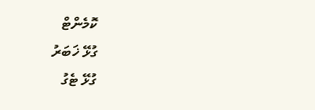ކޮމެންޓް
ގުޅޭ ޚަބަރު
ގުޅޭ ޓެގު